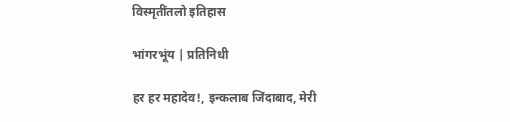विस्मृतींतलो इतिहास

भांगरभूंय | प्रतिनिधी

हर हर महादेव!, इन्कलाब जिंदाबाद, मेरी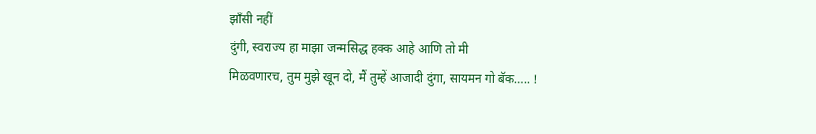झाँसी नहीं
दुंगी, स्वराज्य हा माझा जन्मसिद्ध हक्क आहे आणि तो मी
मिळवणारच, तुम मुझे खून दो, मैं तुम्हें आजादी दुंगा, सायमन गो बॅक….. !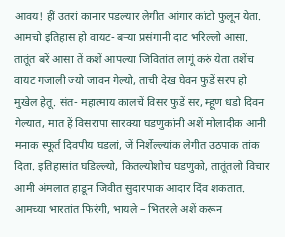आवय! हीं उतरां कानार पडल्यार लेगीत आंगार कांटो फुलून येता. आमचो इतिहास हो वायट- बऱ्या प्रसंगानी दाट भरिल्लो आसा. तातूंत बरें आसा तें कशें आपल्या जिवितांत लागूं करुं येता तशेंच वायट गजाली ज्यो जावन गेल्यो, ताची देख घेवन फुडें सरप हो मुखेल हेतू. संत- महात्माय कालचें विसर फुडें सर, म्हूण धडो दिवन गेल्यात, मात हें विसरापा सारक्या घडणुकांनी अशें मोलादीक आनी मनाक स्फूर्त दिवपीय घडलां, जें निर्शेल्ल्यांक लेगीत उठपाक तांक दिता. इतिहासांत घडिल्ल्यो, कितल्योशोच घडणुको, तातूंतलो विचार आमी अंमलात हाडून जिवीत सुदारपाक आदार दिंव शकतात. आमच्या भारतांत फिरंगी, भायले – भितरले अशें करून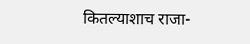कितल्याशाच राजा-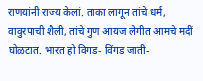राणयांनी राज्य केलां. ताका लागून तांचे धर्म, वावुरपाची शैली, तांचे गुण आयज लेगीत आमचे मदीं घोळटात. भारत हो विगड- विंगड जाती-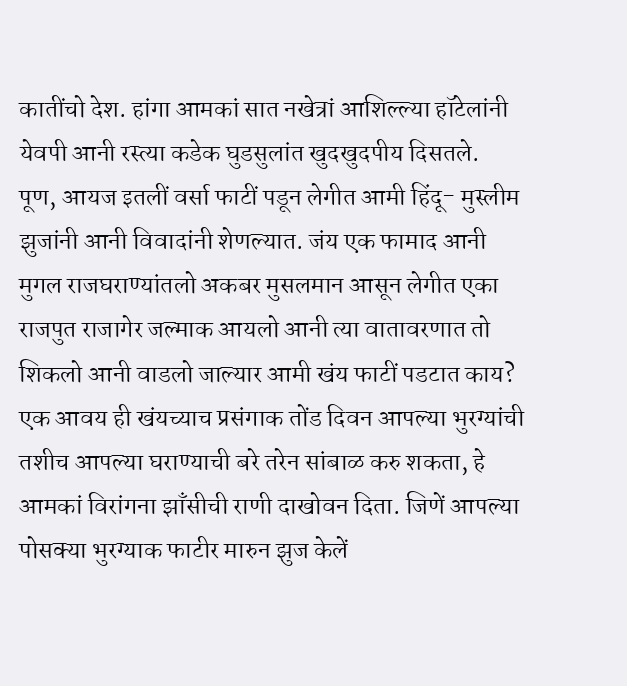कातींचो देश. हांगा आमकां सात नखेत्रां आशिल्ल्या हॉटेलांनी येवपी आनी रस्त्या कडेक घुडसुलांत खुदखुदपीय दिसतले.
पूण, आयज इतलीं वर्सा फाटीं पडून लेगीत आमी हिंदू- मुस्लीम झुजांनी आनी विवादांनी शेणल्यात. जंय एक फामाद आनी मुगल राजघराण्यांतलो अकबर मुसलमान आसून लेगीत एका राजपुत राजागेर जल्माक आयलो आनी त्या वातावरणात तो शिकलो आनी वाडलो जाल्यार आमी खंय फाटीं पडटात काय? एक आवय ही खंयच्याच प्रसंगाक तोंड दिवन आपल्या भुरग्यांची तशीच आपल्या घराण्याची बरे तरेन सांबाळ करु शकता, हे आमकां विरांगना झाँसीची राणी दाखोवन दिता. जिणें आपल्या पोसक्या भुरग्याक फाटीर मारुन झुज केलें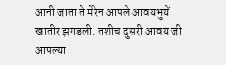आनी जाता ते मेरेन आपले आवयभुयें खातीर झगडली. तशीच दुसरी आवय जी आपल्या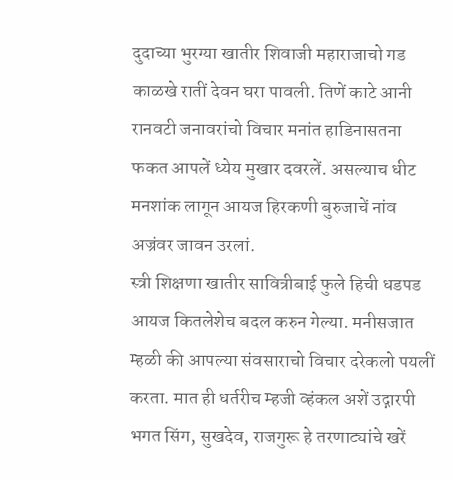दुदाच्या भुरग्या खातीर शिवाजी महाराजाचो गड काळखे रातीं देवन घरा पावली. तिणें काटे आनी रानवटी जनावरांचो विचार मनांत हाडिनासतना फकत आपलें ध्येय मुखार दवरलें. असल्याच धीट मनशांक लागून आयज हिरकणी बुरुजाचें नांव अज्रंवर जावन उरलां.
स्त्री शिक्षणा खातीर सावित्रीबाई फुले हिची धडपड आयज कितलेशेच बदल करुन गेल्या. मनीसजात म्हळी की आपल्या संवसाराचो विचार दरेकलो पयलीं करता. मात ही धर्तरीच म्हजी व्हंकल अशें उद्गारपी भगत सिंग, सुखदेव, राजगुरू हे तरणाट्यांचे खरें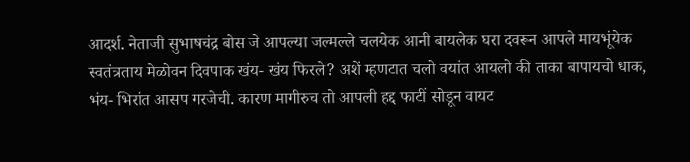आदर्श. नेताजी सुभाषचंद्र बोस जे आपल्या जल्मल्ले चलयेक आनी बायलेक घरा दवरून आपले मायभूंयेक स्वतंत्रताय मेळोवन दिवपाक खंय- खंय फिरले? अशें म्हणटात चलो वयांत आयलो की ताका बापायचो धाक, भंय- भिरांत आसप गरजेची. कारण मागीरुच तो आपली हद्द फाटीं सोडून वायट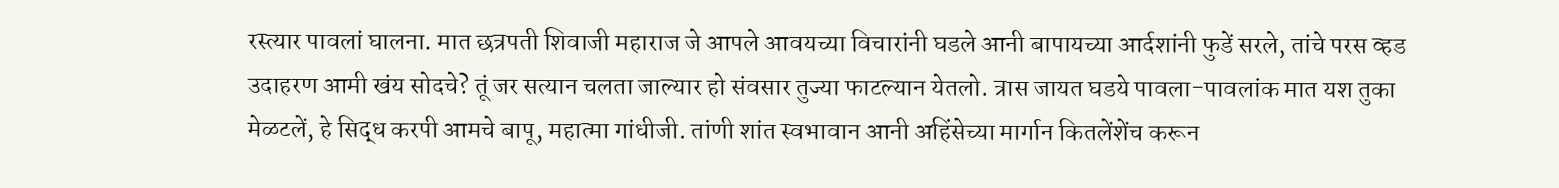रस्त्यार पावलां घालना. मात छत्रपती शिवाजी महाराज जे आपले आवयच्या विचारांनी घडले आनी बापायच्या आर्दशांनी फुडें सरले, तांचे परस व्हड उदाहरण आमी खंय सोदचे? तूं जर सत्यान चलता जाल्यार हो संवसार तुज्या फाटल्यान येतलो. त्रास जायत घडये पावला-पावलांक मात यश तुका मेळटलें, हे सिद्ध करपी आमचे बापू, महात्मा गांधीजी. तांणी शांत स्वभावान आनी अहिंसेच्या मार्गान कितलेंशेंच करून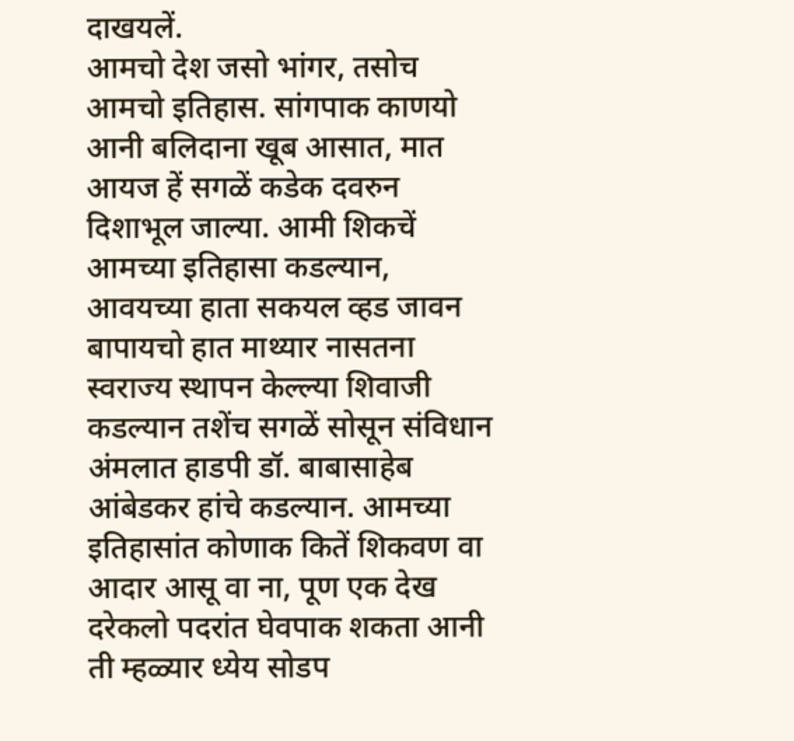दाखयलें.
आमचो देश जसो भांगर, तसोच आमचो इतिहास. सांगपाक काणयो आनी बलिदाना खूब आसात, मात आयज हें सगळें कडेक दवरुन दिशाभूल जाल्या. आमी शिकचें आमच्या इतिहासा कडल्यान, आवयच्या हाता सकयल व्हड जावन बापायचो हात माथ्यार नासतना स्वराज्य स्थापन केल्ल्या शिवाजी कडल्यान तशेंच सगळें सोसून संविधान अंमलात हाडपी डॉ. बाबासाहेब आंबेडकर हांचे कडल्यान. आमच्या इतिहासांत कोणाक कितें शिकवण वा आदार आसू वा ना, पूण एक देख दरेकलो पदरांत घेवपाक शकता आनी ती म्हळ्यार ध्येय सोडप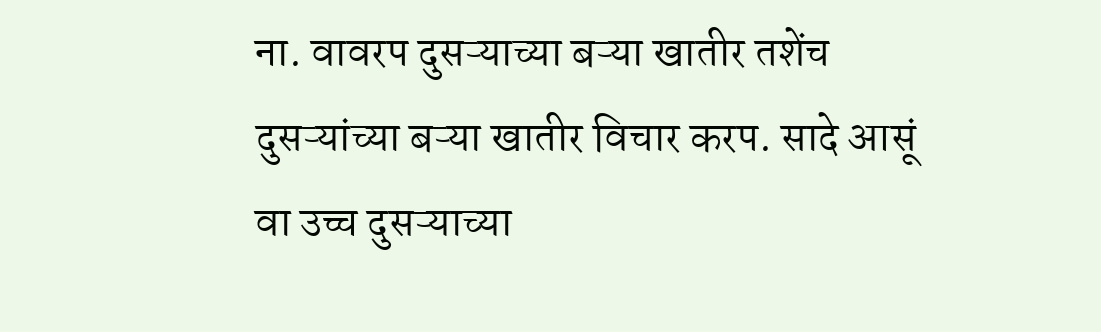ना. वावरप दुसऱ्याच्या बऱ्या खातीर तशेंच दुसऱ्यांच्या बऱ्या खातीर विचार करप. सादे आसूं वा उच्च दुसऱ्याच्या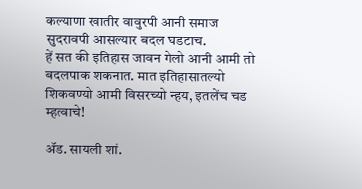कल्याणा खातीर वावुरपी आनी समाज सुदरावपी आसल्यार बदल घडटाच.
हें सत की इतिहास जावन गेलो आनी आमी तो बदलपाक शकनात. मात इतिहासातल्यो शिकवण्यो आमी विसरच्यो न्हय, इतलेंच चड म्हत्वाचे!

ॲड. सायली शां.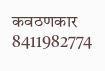कवठणकार
8411982774